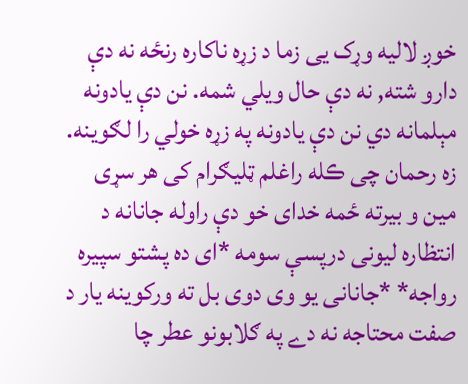خوږ لالیه وړک یی زما د زړه ناکاره رنځه نه دې دارو شته, نه دې حال ویلي شمه. نن دې يادونه مېلمانه دي نن دې يادونه په زړه خولي را لګوينه. زه رحمان چی ڪله راغلم ټلیګرام کی هر سړی مين و بیرته ځمه خدای خو دې راوله جانانه د انتظاره لیونی درپسې سومه *ای ده پشتو سپیره رواجه* *جانانی یو وی دوی بل ته ورکوینه یار د صفت محتاجه نه دے په ګلابونو عطر چا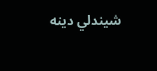شیندلي دینه